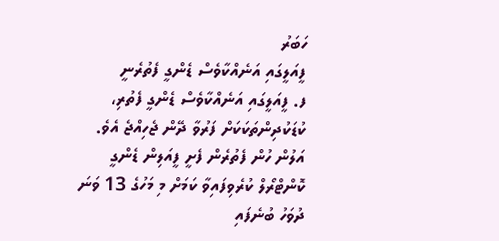ހަބަރު
ފީއަލީގައި އަނެއްކާވެސް ޑެންގީ ފެތުރެނީ
ފ. ފީއަލީގައި އަނެއްކާވެސް ޑެންގީ ފެތުރި، ކުޑަކުދިންތަކަކަށް ފަރުވާ ދޭން ޖެހިއްޖެ އެވެ. އަލުން ހުން ފެތުރެން ފެށީ ފީއަލިން ޑެންގީ ކޮންޓްރޯލް ކުރެވިފައިވާ ކަމަށް މި މަހުގެ 13 ވަނަ ދުވަހު ބުނެފައި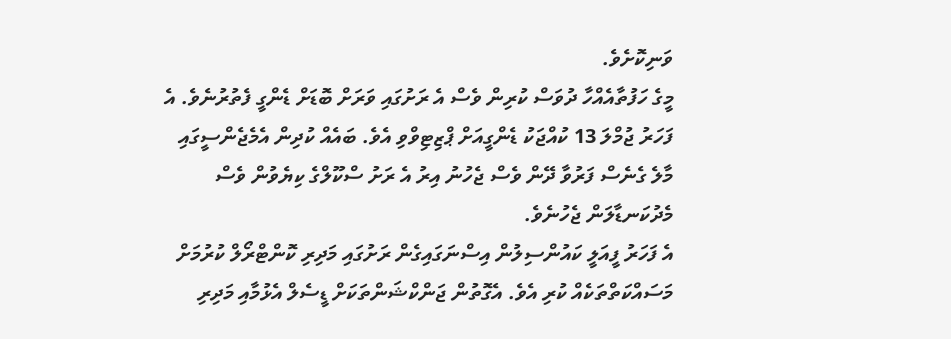ވަނިކޮށެވެ.
މީގެ ހަފުތާއެއްހާ ދުވަސް ކުރިން ވެސް އެ ރަށުގައި ވަރަށް ބޮޑަށް ޑެންގީ ފެތުރުނެވެ. އެ ފަހަރު ޖުމްލަ 13 ކުއްޖަކު ޑެންގީއަށް ޕްޒިޓިވްވި އެވެ. ބައެއް ކުދިން އެމެޖެންސީގައި މާލެ ގެނެސް ފަރުވާ ދޭން ވެސް ޖެހުނު އިރު އެ ރަށު ސްކޫލްގެ ކިޔެވުން ވެސް މެދުކަނޑާލަން ޖެހުނެވެ.
އެ ފަހަރު ފީއަލީ ކައުންސިލުން އިސްނަގައިގެން ރަށުގައި މަދިރި ކޮންޓްރޯލް ކުރުމަށް މަސައްކަތްތަކެއް ކުރި އެވެ. އެގޮތުން ޖަންކްޝަންތަކަށް ޑީސެލް އެޅުމާއި މަދިރި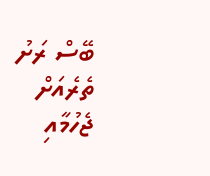ބޭސް ރަށު ތެރެއަށް ޖެހުމާއި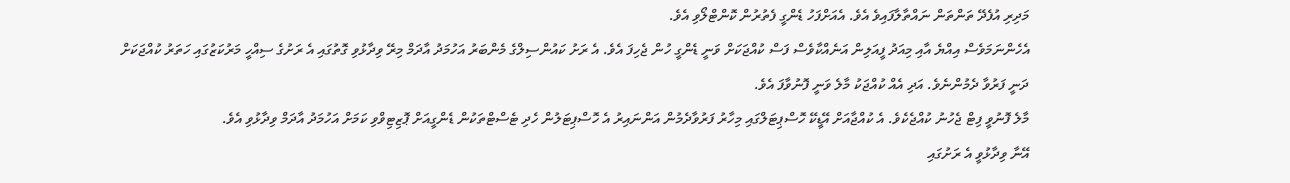މަދިރި އުފެދޭ ތަންތަން ނައްތާލާފައިވެ އެވެ. އެއަށްފަހު ޑެންގީ ފެތުރުން ކޮންޓްލޯވި އެވެ.
އެހެންނަމަވެސް އިއްޔެ އާއި މިއަދު ފީއަލިން އަނެއްކާވެސް ފަސް ކުއްޖަކަށް ވަނީ ޑެންގީ ހުން ޖެހިފަ އެވެ. އެ ރަށު ކައުންސިލްގެ މެންބަރު އަހުމަދު އާދަމް މިރޭ ވިދާޅުވި ގޮތުގައި އެ ރަށުގެ ސިއްހީ މަރުކަޒުގައި ހަތަރު ކުއްޖަކަށް ދަނީ ފަރުވާ ދެމުންނެވެ. އަދި އެއް ކުއްޖަކު މާލެ ވަނީ ފޮނުވާފަ އެވެ.
މާލެ ފޮނުވީ ފިޓް ޖެހުނު ކުއްޖެކެވެ. އެ ކުއްޖާއަށް އޭޑީކޭ ހޮސްޕިޓަލްގައި މިހާރު ފަރުވާދެމުން އަންނައިރު އެ ހޮސްޕިޓަލުން ހެދި ޓެސްޓްތަކުން ޑެންގީއަށް ޕޮޒިޓިވްވި ކަމަށް އަހުމަދު އާދަމް ވިދާޅުވި އެވެ.
އޭނާ ވިދާޅުވީ އެ ރަށުގައި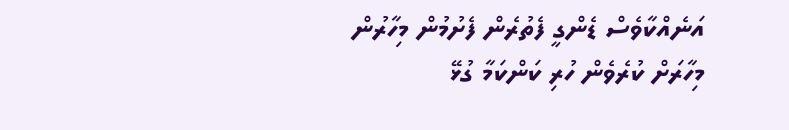އަނެއްކާވެސް ޑެންގީ ފެތުރެން ފެށުމުން މިހާރުން މިހާރަށް ކުރެވެން ހުރި ކަންކަމާ ގުޅޭ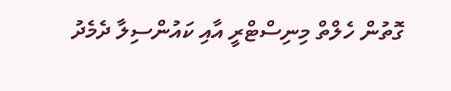ގޮތުން ހެލްތް މިނިސްޓްރީ އާއި ކައުންސިލާ ދެމެދު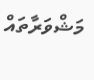މަޝްވަރާތައް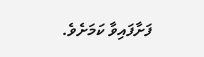ފަށާފައިވާ ކަމަށެވެ.